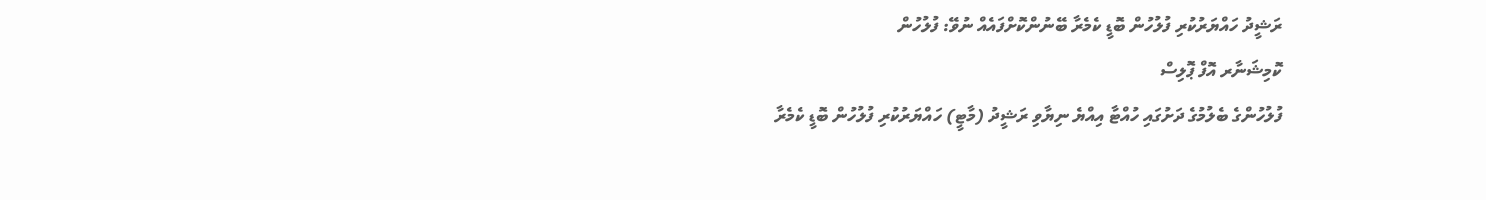ރަޝީދު ހައްޔަރުކުރި ފުލުހުން ބޮޑީ ކެމެރާ ބޭނުންކޮށްފައެއް ނުވޭ: ފުލުހުން
ކޮމިޝަނާރ އޮފް ޕޮލިސް
ފުލުހުންގެ ބެލުމުގެ ދަށުގައި ހުއްޓާ އިއްޔެ ނިޔާވި ރަޝީދު (މާޓީ) ހައްޔަރުކުރި ފުލުހުން ބޮޑީ ކެމެރާ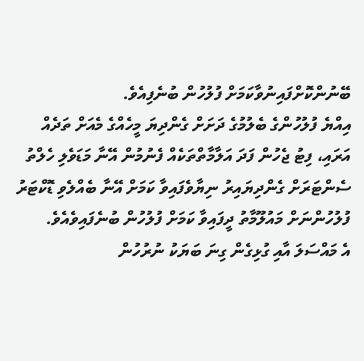ބޭނުންކޮށްފައިނުވާކަމަށް ފުލުހުން ބުނެފިއެވެ.
އިއްޔެ ފުލުހުންގެ ބެލުމުގެ ދަށަށް ގެންދިޔަ މީހެއްގެ މެއަށް ތަދެއް އަރައި، ފިޓު ޖެހުން ފަދަ އަލާމާތްތަކެއް ފެނުމުން އޭނާ މަޑަވެލި ހެލްތު ސެންޓަރަށް ގެންދިޔައިރު ނިޔާވެފައިވާ ކަމަށް އޭނާ ބެއްލެވި ޑޮކްޓަރު ފުލުހުންނަށް މައުލޫމާތު ދީފައިވާ ކަމަށް ފުލުހުން ބުނެފައިވެއެވެ.
އެ މައްސަލަ އާއި ގުޅިގެން ގިނަ ބަޔަކު ނުރުހުން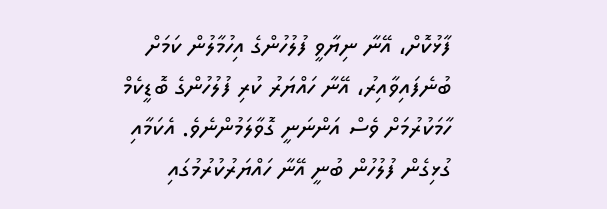ފާޅުކޮށް، އޭނާ ނިޔާވީ ފުލުހުންގެ އިހުމާލުން ކަމަށް ބުނެފައިވާއިރު، އޭނާ ހައްޔަރު ކުރި ފުލުހުންގެ ބޮޑީކެމް ހާމަކުރުމަށް ވެސް އަންނަނީ ގޮވާލަމުންނެވެ. އެކަމާއި ގުޅިގެން ފުލުހުން ބުނީ އޭނާ ހައްޔަރުކުރުމުގައި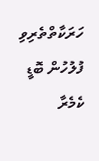ހަރަކާތްތެރިވި ފުލުހުން ބޮޑީ ކެމެރާ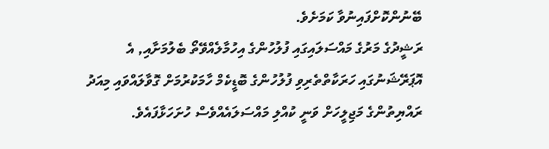ބޭނުންކޮށްފައިނުވާ ކަމަށެވެ.
ރަޝީދުގެ މަރުގެ މައްސަލައިގައި ފުލުހުންގެ އިހުމާލެއްވޭތޯ ބެލުމަށާއި, އެ އޮޕަރޭޝަނުގައި ހަރަކާތްތެރިވި ފުލުހުންގެ ބޮޑީކެމް ހާމަކުރުމަށް ގޮވާލައްވައި މިއަދު ރައްޔިތުންގެ މަޖިލީހަށް ވަނީ ކުއްލި މައްސަލައެއްވެސް ހުށަހަޅާފައެވެ.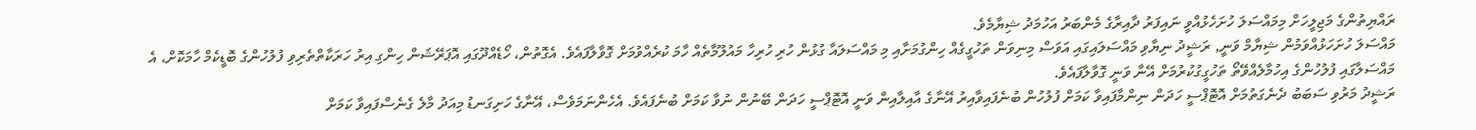ރައްޔިތުންގެ މަޖިލީހަށް މިމައްސަލަ ހުށަހެޅުއްވީ ނައިފަރު ދާއިރާގެ މެންބަރު އަހުމަދު ޝިޔާމެވެ.
މައްސަލަ ހުށަހަޅުއްވަމުން ޝިޔާމް ވަނީ, ރަޝީދު ނިޔާވި މައްސަލައިގައި އަވަސް މިނިވަން ތަހުގީގެއް ހިންގުމަށާއި މި މައްސަލައާ ގުޅުން ހުރި ހުރިހާ މައުލޫމާތެއް ހާމަ ކުރެއްވުމަށް ގޮވާލާފައެވެ. އެގޮތުން، ހޯޑެއްދޫގައި އޮޕަރޭޝަން ހިންގި އިރު ހަރަކާތްތެރިވި ފުލުހުންގެ ބޮޑީކެމް ހާމަކޮށް، އެ މައްސަލާގައި ފުލުހުންގެ އިހުމާލެއްވޭތޯ ތަހުގީގުކުރުމަށް އޭނާ ވަނީ ގޮވާލާފައެވެ.
ރަޝީދު މަރުވި ސަބަބު ދެނެގަތުމަށް އޮޓޮޕްސީ ހަދަން ނިންމާފައިވާ ކަމަށް ފުލުހުން ބުނެފައިވާއިރު އޭނާގެ އާއިލާއިން ވަނީ އޮޓޮޕްސީ ހަދަން ބޭނުން ނުވާ ކަމަށް ބުނެފައެވެ. އެހެންނަމަވެސް، އޭނާގެ ހަށިގަނޑު މިއަދު މާލެ ގެނެސްފައިވާ ކަމަށް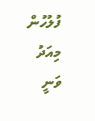ފުލުހުން މިއަދު ވަނީ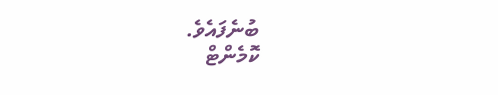ބުނެފައެވެ.
ކޮމެންޓް